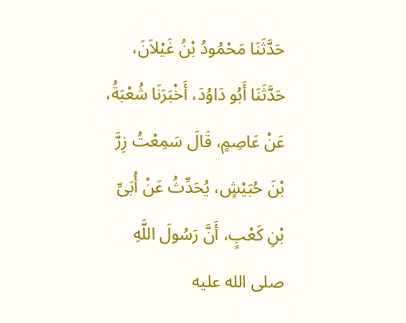حَدَّثَنَا مَحْمُودُ بْنُ غَيْلاَنَ، حَدَّثَنَا أَبُو دَاوُدَ، أَخْبَرَنَا شُعْبَةُ، عَنْ عَاصِمٍ، قَالَ سَمِعْتُ زِرَّ بْنَ حُبَيْشٍ، يُحَدِّثُ عَنْ أُبَىِّ بْنِ كَعْبٍ، أَنَّ رَسُولَ اللَّهِ صلى الله عليه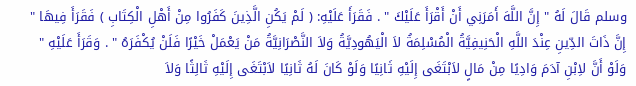وسلم قَالَ لَهُ " إِنَّ اللَّهَ أَمَرَنِي أَنْ أَقْرَأَ عَلَيْكَ " . فَقَرَأَ عَلَيْهِ: ( لَمْ يَكُنِ الَّذِينَ كَفَرُوا مِنْ أَهْلِ الْكِتَابِ ) فَقَرَأَ فِيهَا " إِنَّ ذَاتَ الدِّينِ عِنْدَ اللَّهِ الْحَنِيفِيَّةُ الْمُسْلِمَةُ لاَ الْيَهُودِيَّةُ وَلاَ النَّصْرَانِيَّةُ مَنْ يَعْمَلْ خَيْرًا فَلَنْ يُكْفَرَهُ " . وَقَرَأَ عَلَيْهِ " وَلَوْ أَنَّ لاِبْنِ آدَمَ وَادِيًا مِنْ مَالٍ لاَبْتَغَى إِلَيْهِ ثَانِيًا وَلَوْ كَانَ لَهُ ثَانِيًا لاَبْتَغَى إِلَيْهِ ثَالِثًا وَلاَ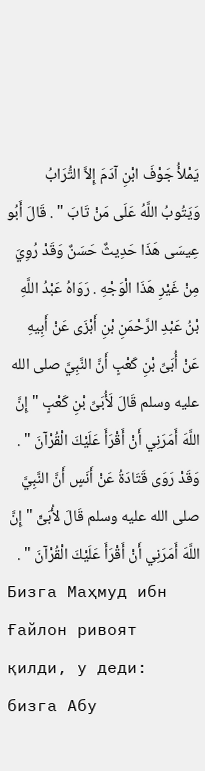يَمْلأُ جَوْفَ ابْنِ آدَمَ إِلاَّ التُّرَابُ وَيَتُوبُ اللَّهُ عَلَى مَنْ تَابَ " . قَالَ أَبُو عِيسَى هَذَا حَدِيثٌ حَسَنٌ وَقَدْ رُوِيَ مِنْ غَيْرِ هَذَا الْوَجْهِ . رَوَاهُ عَبْدُ اللَّهِ بْنُ عَبْدِ الرَّحْمَنِ بْنِ أَبْزَى عَنْ أَبِيهِ عَنْ أُبَىِّ بْنِ كَعْبٍ أَنَّ النَّبِيَّ صلى الله عليه وسلم قَالَ لَأُبَىِّ بْنِ كَعْبٍ " إِنَّ اللَّهَ أَمَرَنِي أَنْ أَقْرَأَ عَلَيْكَ الْقُرْآنَ " . وَقَدْ رَوَى قَتَادَةُ عَنْ أَنَسٍ أَنَّ النَّبِيَّ صلى الله عليه وسلم قَالَ لأُبَىٍّ " إِنَّ اللَّهَ أَمَرَنِي أَنْ أَقْرَأَ عَلَيْكَ الْقُرْآنَ " .
Бизга Маҳмуд ибн Ғайлон ривоят қилди, у деди: бизга Абу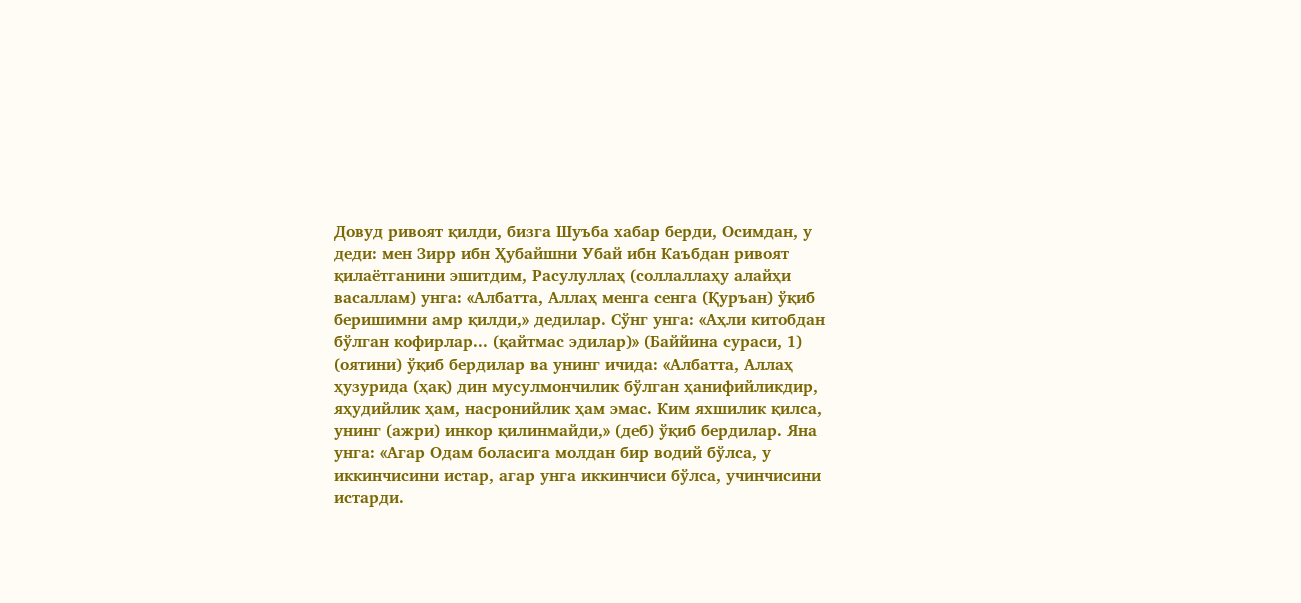Довуд ривоят қилди, бизга Шуъба хабар берди, Осимдан, у деди: мен Зирр ибн Ҳубайшни Убай ибн Каъбдан ривоят қилаётганини эшитдим, Расулуллаҳ (соллаллаҳу алайҳи васаллам) унга: «Албатта, Аллаҳ менга сенга (Қуръан) ўқиб беришимни амр қилди,» дедилар. Сўнг унга: «Аҳли китобдан бўлган кофирлар... (қайтмас эдилар)» (Баййина сураси, 1) (оятини) ўқиб бердилар ва унинг ичида: «Албатта, Аллаҳ ҳузурида (ҳақ) дин мусулмончилик бўлган ҳанифийликдир, яҳудийлик ҳам, насронийлик ҳам эмас. Ким яхшилик қилса, унинг (ажри) инкор қилинмайди,» (деб) ўқиб бердилар. Яна унга: «Агар Одам боласига молдан бир водий бўлса, у иккинчисини истар, агар унга иккинчиси бўлса, учинчисини истарди.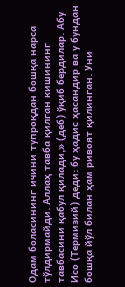Одам боласининг ичини тупроқдан бошқа нарса тўлдирмайди. Аллаҳ тавба қилган кишининг тавбасини қабул қилади,» (деб) ўқиб бердилар. Абу Исо (Термизий) деди: бу ҳадис ҳасандир ва у бундан бошқа йўл билан ҳам ривоят қилинган. Уни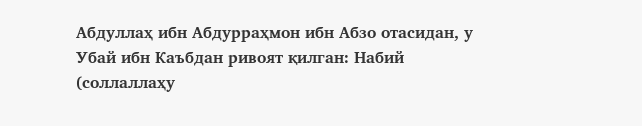Абдуллаҳ ибн Абдурраҳмон ибн Абзо отасидан, у Убай ибн Каъбдан ривоят қилган: Набий (соллаллаҳу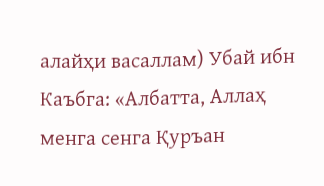алайҳи васаллам) Убай ибн Каъбга: «Албатта, Аллаҳ менга сенга Қуръан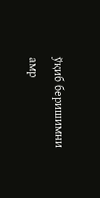ўқиб беришимни амр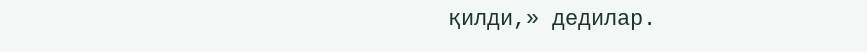қилди,» дедилар.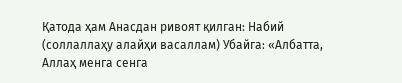Қатода ҳам Анасдан ривоят қилган: Набий (соллаллаҳу алайҳи васаллам) Убайга: «Албатта, Аллаҳ менга сенга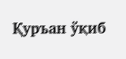Қуръан ўқиб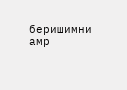беришимни амр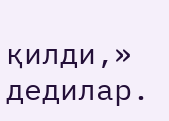қилди,» дедилар.